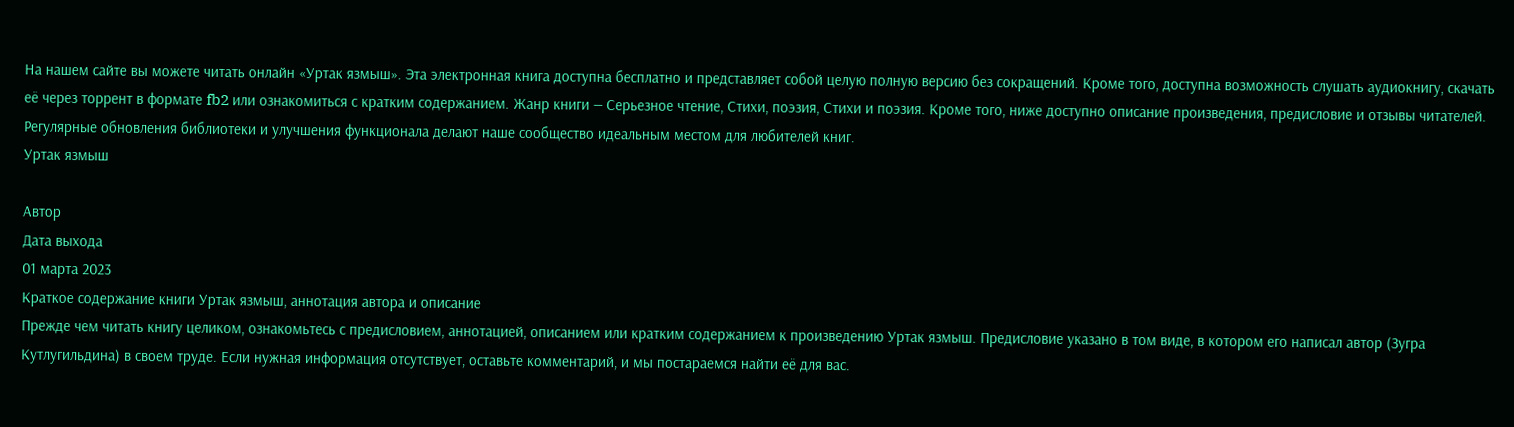На нашем сайте вы можете читать онлайн «Уртак язмыш». Эта электронная книга доступна бесплатно и представляет собой целую полную версию без сокращений. Кроме того, доступна возможность слушать аудиокнигу, скачать её через торрент в формате fb2 или ознакомиться с кратким содержанием. Жанр книги — Серьезное чтение, Cтихи, поэзия, Стихи и поэзия. Кроме того, ниже доступно описание произведения, предисловие и отзывы читателей. Регулярные обновления библиотеки и улучшения функционала делают наше сообщество идеальным местом для любителей книг.
Уртак язмыш

Автор
Дата выхода
01 марта 2023
Краткое содержание книги Уртак язмыш, аннотация автора и описание
Прежде чем читать книгу целиком, ознакомьтесь с предисловием, аннотацией, описанием или кратким содержанием к произведению Уртак язмыш. Предисловие указано в том виде, в котором его написал автор (Зугра Кутлугильдина) в своем труде. Если нужная информация отсутствует, оставьте комментарий, и мы постараемся найти её для вас.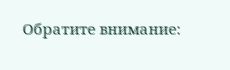Обратите внимание: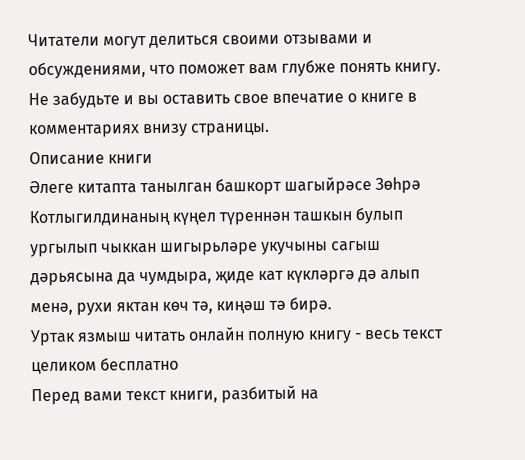Читатели могут делиться своими отзывами и обсуждениями, что поможет вам глубже понять книгу. Не забудьте и вы оставить свое впечатие о книге в комментариях внизу страницы.
Описание книги
Әлеге китапта танылган башкорт шагыйрәсе Зөһрә Котлыгилдинаның күңел түреннән ташкын булып ургылып чыккан шигырьләре укучыны сагыш дәрьясына да чумдыра, җиде кат күкләргә дә алып менә, рухи яктан көч тә, киңәш тә бирә.
Уртак язмыш читать онлайн полную книгу - весь текст целиком бесплатно
Перед вами текст книги, разбитый на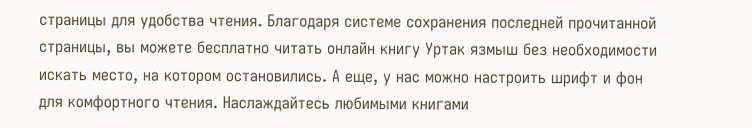страницы для удобства чтения. Благодаря системе сохранения последней прочитанной страницы, вы можете бесплатно читать онлайн книгу Уртак язмыш без необходимости искать место, на котором остановились. А еще, у нас можно настроить шрифт и фон для комфортного чтения. Наслаждайтесь любимыми книгами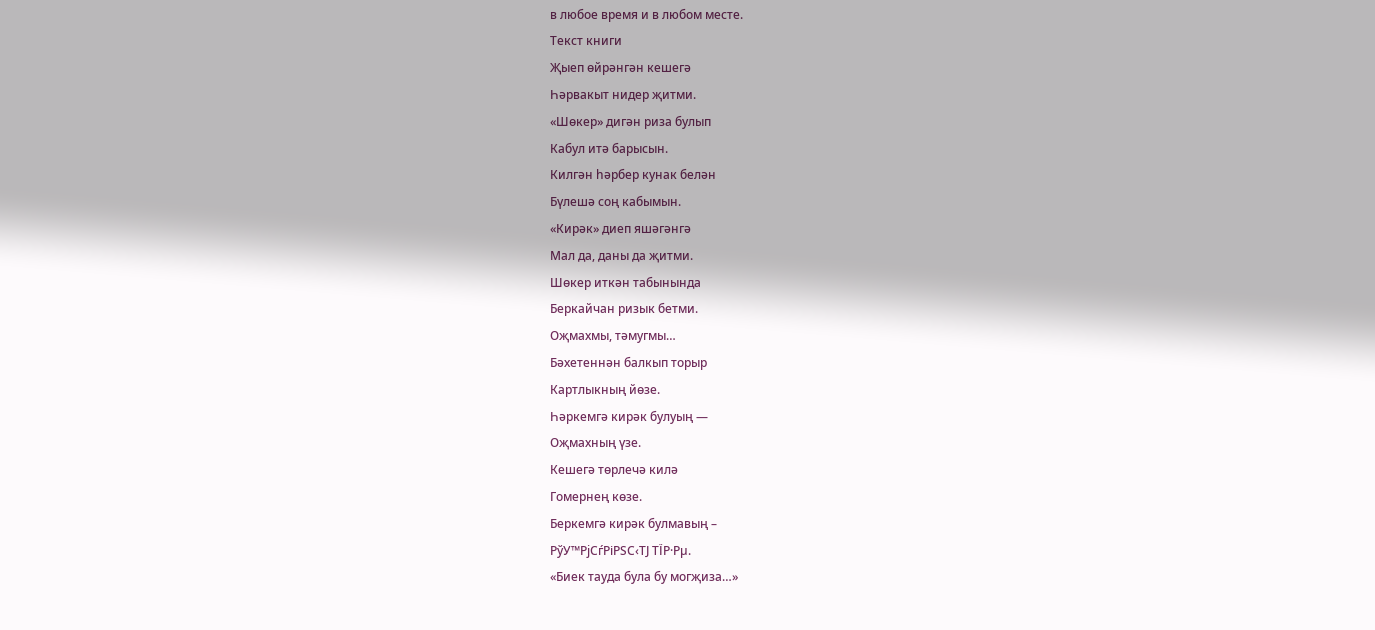в любое время и в любом месте.
Текст книги
Җыеп өйрәнгән кешегә
Һәрвакыт нидер җитми.
«Шөкер» дигән риза булып
Кабул итә барысын.
Килгән һәрбер кунак белән
Бүлешә соң кабымын.
«Кирәк» диеп яшәгәнгә
Мал да, даны да җитми.
Шөкер иткән табынында
Беркайчан ризык бетми.
Оҗмахмы, тәмугмы…
Бәхетеннән балкып торыр
Картлыкның йөзе.
Һәркемгә кирәк булуың —
Оҗмахның үзе.
Кешегә төрлечә килә
Гомернең көзе.
Беркемгә кирәк булмавың –
РўУ™РјСѓРіРЅС‹ТЈ ТЇР·Рµ.
«Биек тауда була бу могҗиза…»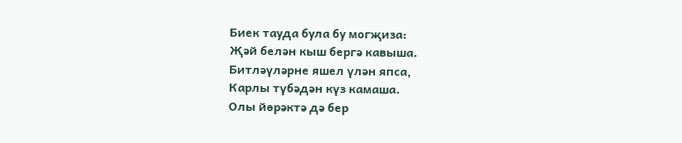Биек тауда була бу могҗиза:
Җәй белән кыш бергә кавыша.
Битләүләрне яшел үлән япса,
Карлы түбәдән күз камаша.
Олы йөрәктә дә бер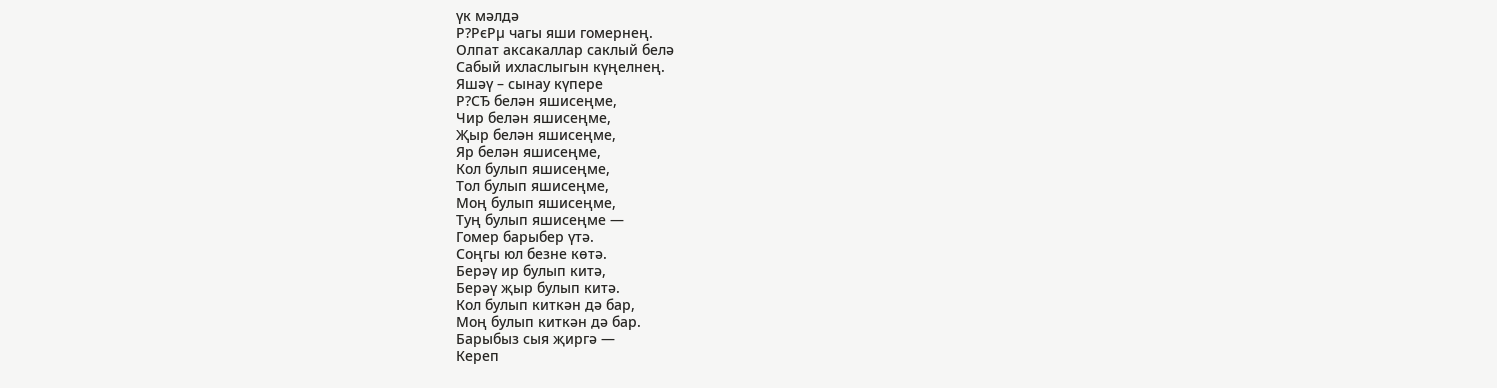үк мәлдә
Р?РєРµ чагы яши гомернең.
Олпат аксакаллар саклый белә
Сабый ихласлыгын күңелнең.
Яшәү – сынау күпере
Р?СЂ белән яшисеңме,
Чир белән яшисеңме,
Җыр белән яшисеңме,
Яр белән яшисеңме,
Кол булып яшисеңме,
Тол булып яшисеңме,
Моң булып яшисеңме,
Туң булып яшисеңме —
Гомер барыбер үтә.
Соңгы юл безне көтә.
Берәү ир булып китә,
Берәү җыр булып китә.
Кол булып киткән дә бар,
Моң булып киткән дә бар.
Барыбыз сыя җиргә —
Кереп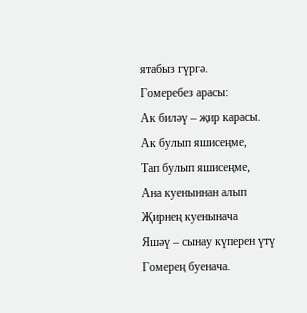ятабыз гүргә.
Гомеребез арасы:
Ак биләү – җир карасы.
Ак булып яшисеңме,
Тап булып яшисеңме,
Ана куеныннан алып
Җирнең куенынача
Яшәү – сынау күперен үтү
Гомерең буенача.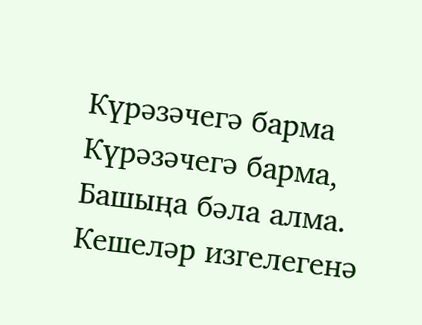Күрәзәчегә барма
Күрәзәчегә барма,
Башыңа бәла алма.
Кешеләр изгелегенә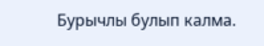Бурычлы булып калма.